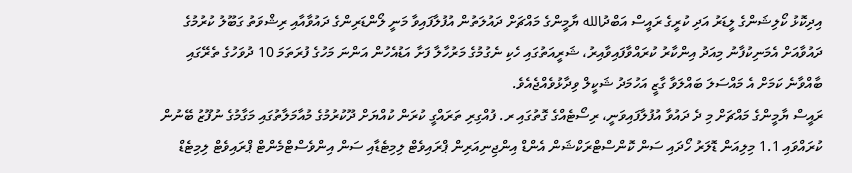އިދިކޮޅު ކޯލިޝަންގެ ލީޑަރު އަދި ކުރީގެ ރައީސް އަބްދުالله ޔާމީންގެ މައްޗަށް ދައުލަތުން އުފުލާފައިވާ މަނީ ލޯންޑަރިންގެ ދައުވާއާއި ރިޝްވަތު ގަބޫލު ކުރުމުގެ ދައުވާއަށް އެމަނިކުފާނު މިއަދު އިންކާރު ކުރައްވާފައިވާއިރު، ޝަރީއަތުގައި ހެކި ނެގުމުގެ މަރުހާލާ ފަށާ އަޑުއެހުން އަންނަ މަހުގެ ފުރަތަމަ 10 ދުވަހުގެ ތެރޭގައި ބާއްވާނެ ކަމަށް އެ މައްސަލަ ބައްލަވާ ގާޒީ އަހުމަދު ޝަކީލް ވިދާޅުވެއްޖެއެވެ.
ރައީސް ޔާމީންގެ މައްޗަށް މި ދެ ދައުވާ އުފުލާފައިވަނީ، ރިސޯޓެއްގެ ގޮތުގައި ރ. ފުއްގިރި ތަރައްގީ ކުރަން ކުއްޔަށް ދޫކުރުމުގެ މުއާމަލާތުގައި މަގާމުގެ ނުފޫޒު ބޭނުން ކުރައްވައި 1.1 މިލިއަން ޑޮލަރު ހޯދައި ސަން ކޮންސްޓްރަކްޝަން އެންޑް އިންޖިނިއަރިން ޕްރައިވެޓް ލިމިޓެޑާއި ސަން އިންވެސްޓްމެންޓް ޕްރައިވެޓް ލިމިޓެޑް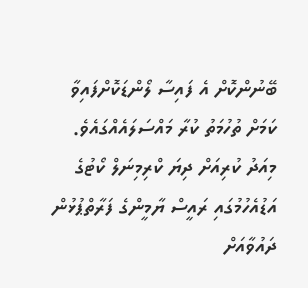ބޭނުންކޮށް އެ ފައިސާ ލޯންޑަކޮށްފައިވާ ކަމަށް ތުހުމަތު ކުރާ މައްސަލައެއްގައެވެ.
މިއަދު ކުރިއަށް ދިޔަ ކްރިމިނަލް ކޯޓުގެ އަޑުއެހުމުގައި ރައީސް ޔާމީންގެ ފަރާތްޕުޅުން ދައުވާއަށް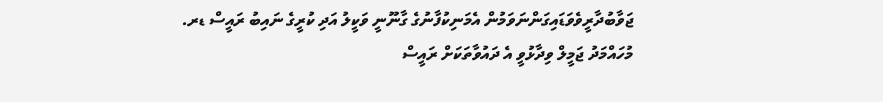ޖަވާބުދާރީވެވަޑައިގަންނަވަމުން އެމަނިކުފާނުގެ ގާނޫނީ ވަކީލު އަދި ކުރީގެ ނައިބު ރައީސް ޑރ. މުހައްމަދު ޖަމީލް ވިދާޅުވީ އެ ދައުވާތަކަށް ރައީސް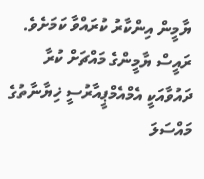ޔާމީން އިންކާރު ކުރައްވާ ކަމަށެވެ.
ރައީސް ޔާމީންގެ މައްޗަށް ކުރާ ދައުވާއަކީ އެމްއެމްޕީއާރުސީ ޚިޔާނާތުގެ މައްސަލަ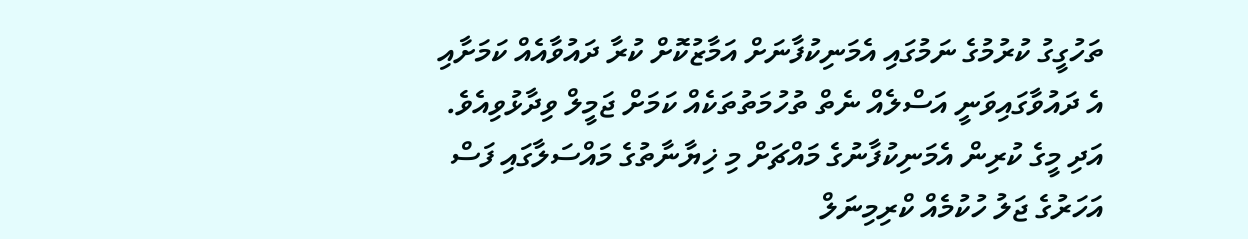ތަހުގީގު ކުރުމުގެ ނަމުގައި އެމަނިކުފާނަށް އަމާޒުކޮށް ކުރާ ދައުވާއެއް ކަމަށާއި އެ ދައުވާގައިވަނީ އަސްލެއް ނެތް ތުހުމަތުތަކެއް ކަމަށް ޖަމީލް ވިދާޅުވިއެވެ. އަދި މީގެ ކުރިން އެމަނިކުފާނުގެ މައްޗަށް މި ޚިޔާނާތުގެ މައްސަލާގައި ފަސް އަހަރުގެ ޖަލު ހުކުމެއް ކްރިމިނަލް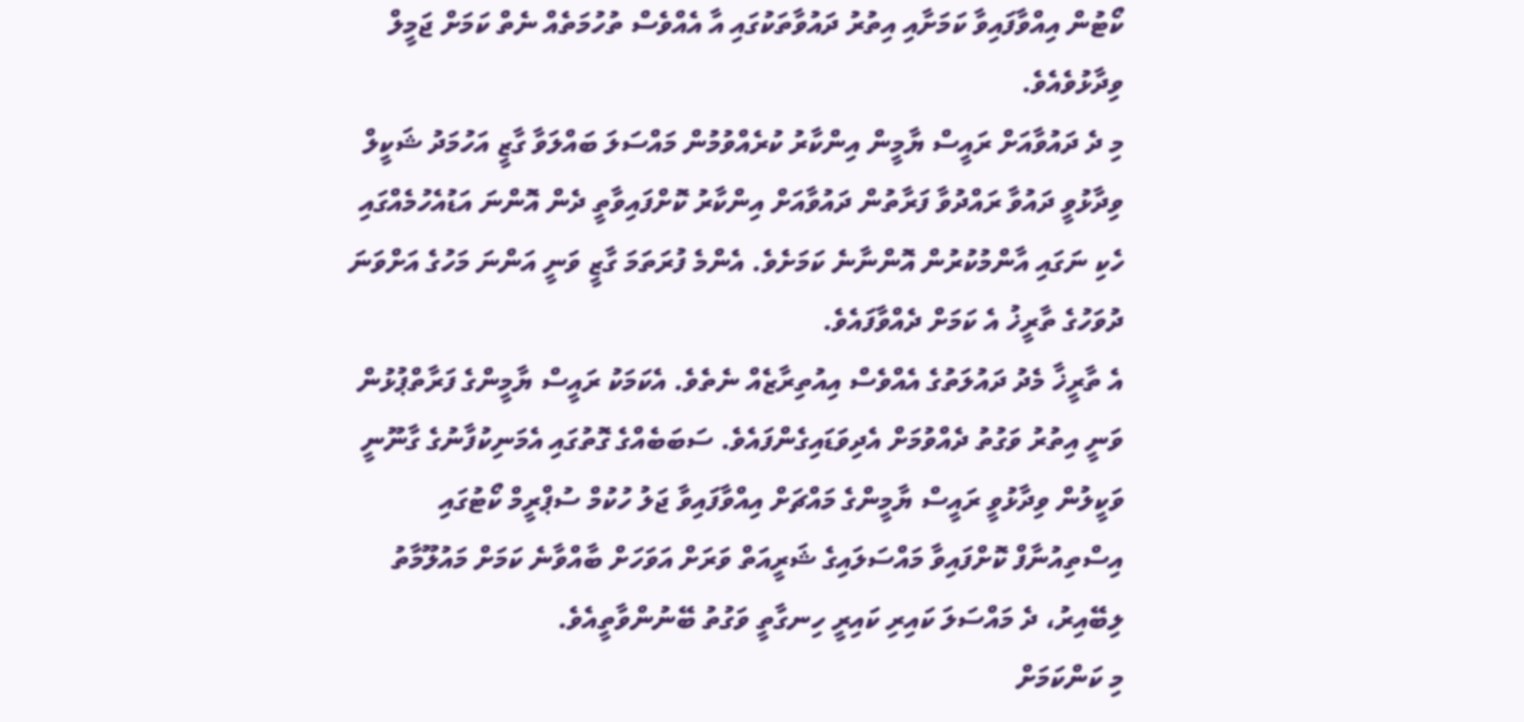ކޯޓުން އިއްވާފައިވާ ކަމަށާއި އިތުރު ދައުވާތަކުގައި އާ އެއްވެސް ތުހުމަތެއް ނެތް ކަމަށް ޖަމީލް ވިދާޅުވެއެވެ.
މި ދެ ދައުވާއަށް ރައީސް ޔާމީން އިންކާރު ކުރެއްވުމުން މައްސަލަ ބައްލަވާ ގާޒީ އަހުމަދު ޝަކީލް ވިދާޅުވީ ދައުވާ ރައްދުވާ ފަރާތުން ދައުވާއަށް އިންކާރު ކޮށްފައިވާތީ ދެން އޮންނަ އަޑުއެހުމެއްގައި ހެކި ނަގައި އާންމުކުރުން އޮންނާނެ ކަމަށެވެ. އެންމެ ފުރަތަމަ ގާޒީ ވަނީ އަންނަ މަހުގެ އަށްވަނަ ދުވަހުގެ ތާރީޚު އެ ކަމަށް ދެއްވާފައެވެ.
އެ ތާރީޚާ މެދު ދައުލަތުގެ އެއްވެސް އިއުތިރާޒެއް ނެތެވެ. އެކަމަކު ރައީސް ޔާމީންގެ ފަރާތްޕުޅުން ވަނީ އިތުރު ވަގުތު ދެއްވުމަށް އެދިވަޑައިގެންފައެވެ. ސަބަބެއްގެ ގޮތުގައި އެމަނިކުފާނުގެ ގާނޫނީ ވަކީލުން ވިދާޅުވީ ރައީސް ޔާމީންގެ މައްޗަށް އިއްވާފައިވާ ޖަލު ހުކުމް ސުޕްރީމް ކޯޓުގައި އިސްތިއުނާފް ކޮށްފައިވާ މައްސަލައިގެ ޝަރީއަތް ވަރަށް އަވަހަށް ބާއްވާނެ ކަމަށް މައުލޫމާތު ލިބޭއިރު، ދެ މައްސަލަ ކައިރި ކައިރީ ހިނގާތީ ވަގުތު ބޭނުންވާތީއެވެ.
މި ކަންކަމަށް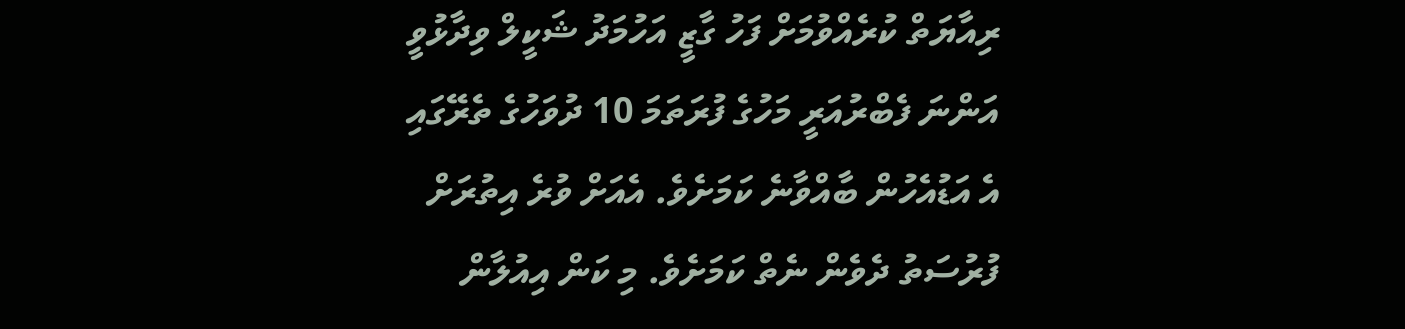ރިއާޔަތް ކުރެއްވުމަށް ފަހު ގާޒީ އަހުމަދު ޝަކީލް ވިދާޅުވީ އަންނަ ފެބްރުއަރީ މަހުގެ ފުރަތަމަ 10 ދުވަހުގެ ތެރޭގައި އެ އަޑުއެހުން ބާއްވާނެ ކަމަށެވެ. އެއަށް ވުރެ އިތުރަށް ފުރުސަތު ދެވެން ނެތް ކަމަށެވެ. މި ކަން އިއުލާން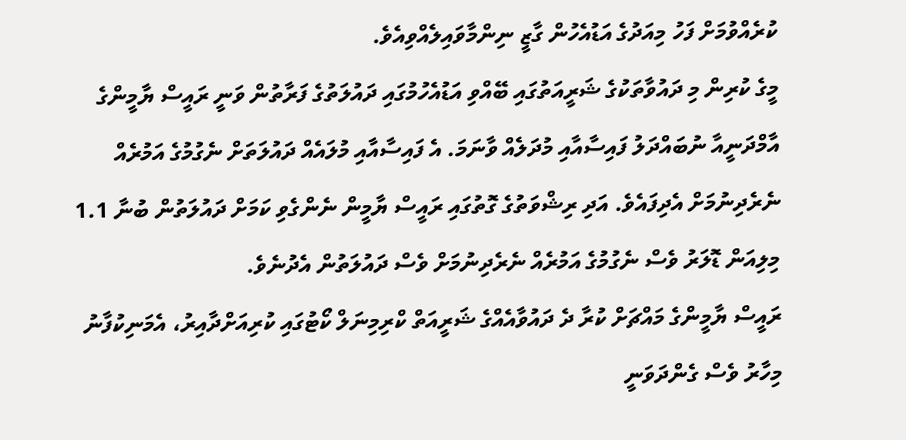ކުރެއްވުމަށް ފަހު މިއަދުގެ އަޑުއެހުން ގާޒީ ނިންމާވައިލެއްވިއެވެ.
މީގެ ކުރިން މި ދައުވާތަކުގެ ޝަރީއަތުގައި ބޭއްވި އަޑުއެހުމުގައި ދައުލަތުގެ ފަރާތުން ވަނީ ރައީސް ޔާމީންގެ އާމްދަނީއާ ނުބައްދަލު ފައިސާއާއި މުދަލެއް ވާނަމަ. އެ ފައިސާއާއި މުލައެއް ދައުލަތަށް ނެގުމުގެ އަމުރެއް ނެރެދިނުމަށް އެދިފައެވެ. އަދި ރިޝްވަތުގެ ގޮތުގައި ރައީސް ޔާމީން ނެންގެވި ކަމަށް ދައުލަތުން ބުނާ 1.1 މިލިއަން ޑޮލަރު ވެސް ނެގުމުގެ އަމުރެއް ނެރެދިނުމަށް ވެސް ދައުލަތުން އެދުނެވެ.
ރައީސް ޔާމީންގެ މައްޗަށް ކުރާ ދެ ދައުވާއެއްގެ ޝަރީއަތް ކްރިމިނަލް ކޯޓުގައި ކުރިއަށްދާއިރު، އެމަނިކުފާނު މިހާރު ވެސް ގެންދަވަނީ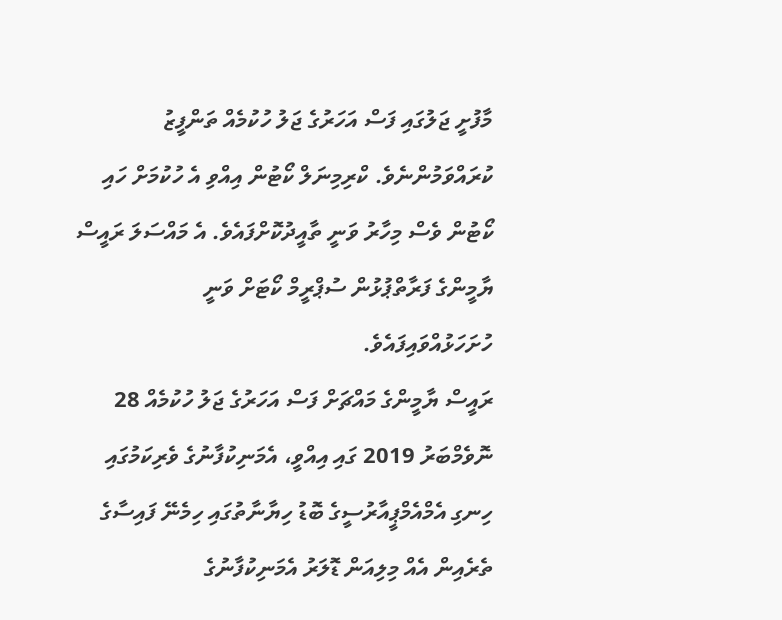މާފުށީ ޖަލުގައި ފަސް އަހަރުގެ ޖަލު ހުކުމެއް ތަންފީޒު ކުރައްވަމުންނެވެ. ކްރިމިނަލް ކޯޓުން އިއްވި އެ ހުކުމަށް ހައި ކޯޓުން ވެސް މިހާރު ވަނީ ތާއީދުކޮށްފައެވެ. އެ މައްސަލަ ރައީސް ޔާމީންގެ ފަރާތްޕުޅުން ސުޕްރީމް ކޯޓަށް ވަނީ ހުށަހަޅުއްވައިފައެވެ.
ރައީސް ޔާމީންގެ މައްޗަށް ފަސް އަހަރުގެ ޖަލު ހުކުމެއް 28 ނޮވެމްބަރު 2019 ގައި އިއްވީ، އެމަނިކުފާނުގެ ވެރިކަމުގައި ހިނގި އެމްއެމްޕީއާރުސީގެ ބޮޑު ހިޔާނާތުގައި ހިމެނޭ ފައިސާގެ ތެރެއިން އެއް މިލިއަން ޑޮލަރު އެމަނިކުފާނުގެ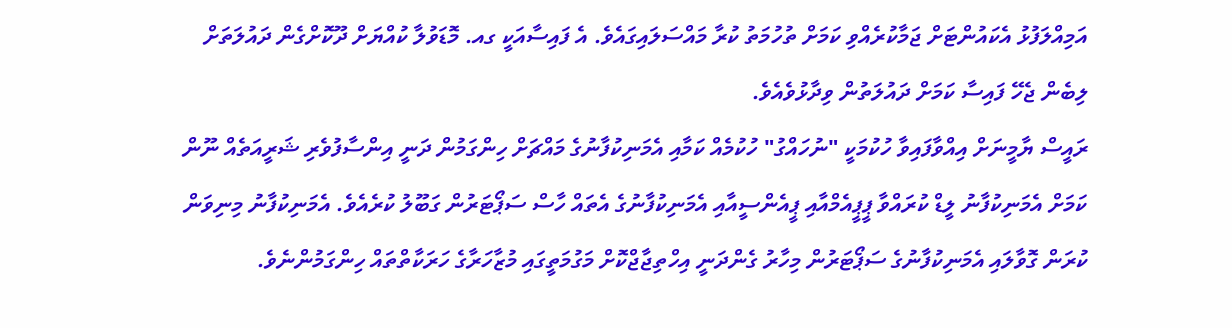އަމިއްލަފުޅު އެކައުންޓަށް ޖަމާކުރެއްވި ކަމަށް ތުހުމަތު ކުރާ މައްސަލައިގައެވެ. އެ ފައިސާއަކީ ގއ. މޮޑަވުލާ ކުއްޔަށް ދޫކޮށްގެން ދައުލަތަށް ލިބެން ޖެހޭ ފައިސާ ކަމަށް ދައުލަތުން ވިދާޅުވެއެވެ.
ރައީސް ޔާމީނަށް އިއްވާފައިވާ ހުކުމަކީ "ނުހައްގު" ހުކުމެއް ކަމާއި އެމަނިކުފާނުގެ މައްޗަށް ހިންގަމުން ދަނީ އިންސާފުވެރި ޝަރީއަތެއް ނޫން ކަމަށް އެމަނިކުފާނު ލީޑް ކުރައްވާ ޕީޕީއެމްއާއި ޕީއެންސީއާއި އެމަނިކުފާނުގެ އެތައް ހާސް ސަޕޯޓަރުން ގަބޫލު ކުރެއެވެ. އެމަނިކުފާނު މިނިވަން ކުރަން ގޮވާލައި އެމަނިކުފާނުގެ ސަޕޯޓަރުން މިހާރު ގެންދަނީ އިހްތިޖާޖްކޮށް މަގުމަތީގައި މުޒާހަރާގެ ހަރަކާތްތައް ހިންގަމުންނެވެ.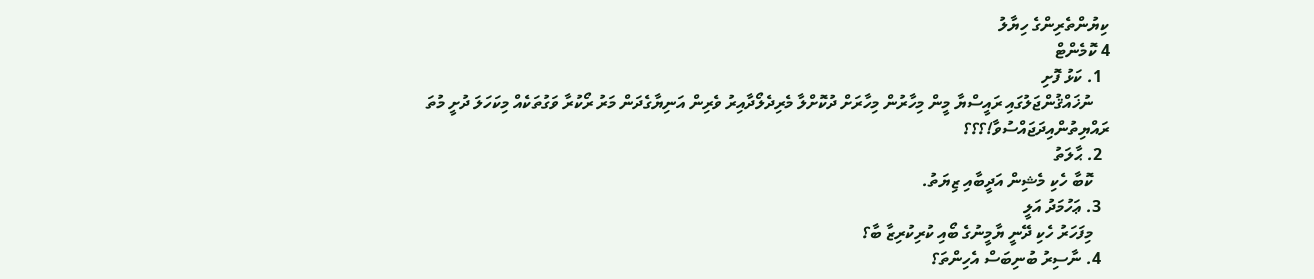ކިޔުންތެރިންގެ ހިޔާލު
4 ކޮމެންޓް
  1. ކަޅު ފޮށި
    ނުޚައްޤުންޖަލުގައި ރައީސްޔާ މީން މިހާރުން މިހާރަށް ދުކޮށްލާ މެރިދެލޯދާއިރު ވެރިން އަނިޔާގެދަން މަރު ރޯކުރާ ވަގުތަކެއް މިކަހަލަ ދުށީ މުތަ ރައްޔިތުންއިދަޖައްސުވާ!؟؟؟
  2. ޙާލަތު
    ކޮބާ ހެކި މެޝިން އަދީބާއި ޒިޔަތު.
  3. ޢަހުމަދު އަލީ
    މިފަހަރު ހެކި ދޭނީ ޔާމީނުގެ ބޯއި ކުރިކުރިޒާ ބާ؟
  4. ނާސިރު ބުނިބަސް އެހިންތަ؟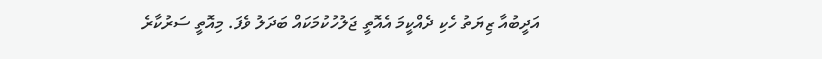އަދީބުއާ ޒިޔަތު ހެކި ދެއްކީމަ އެއޮތީ ޖަލުހުކުމަކައް ބަދަލު ވެފަ. މިއޮތީ ސަރުކާރެ